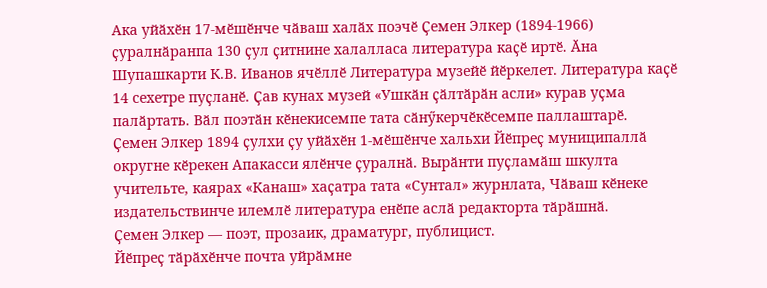Ака уйӑхӗн 17-мӗшӗнче чӑваш халӑх поэчӗ Ҫемен Элкер (1894-1966) ҫуралнӑранпа 130 ҫул ҫитнине халалласа литература каҫӗ иртӗ. Ӑна Шупашкарти К.В. Иванов ячӗллӗ Литература музейӗ йӗркелет. Литература каҫӗ 14 сехетре пуҫланӗ. Ҫав кунах музей «Ушкӑн ҫӑлтӑрӑн асли» курав уҫма палӑртать. Вӑл поэтӑн кӗнекисемпе тата сӑнӳкерчӗкӗсемпе паллаштарӗ.
Ҫемен Элкер 1894 ҫулхи ҫу уйӑхӗн 1-мӗшӗнче хальхи Йӗпреҫ муниципаллӑ округне кӗрекен Апакасси ялӗнче ҫуралнӑ. Вырӑнти пуҫламӑш шкулта учительте, каярах «Канаш» хаҫатра тата «Сунтал» журнлата, Чӑваш кӗнеке издательствинче илемлӗ литература енӗпе аслӑ редакторта тӑрӑшнӑ.
Ҫемен Элкер — поэт, прозаик, драматург, публицист.
Йӗпреҫ тӑрӑхӗнче почта уйрӑмне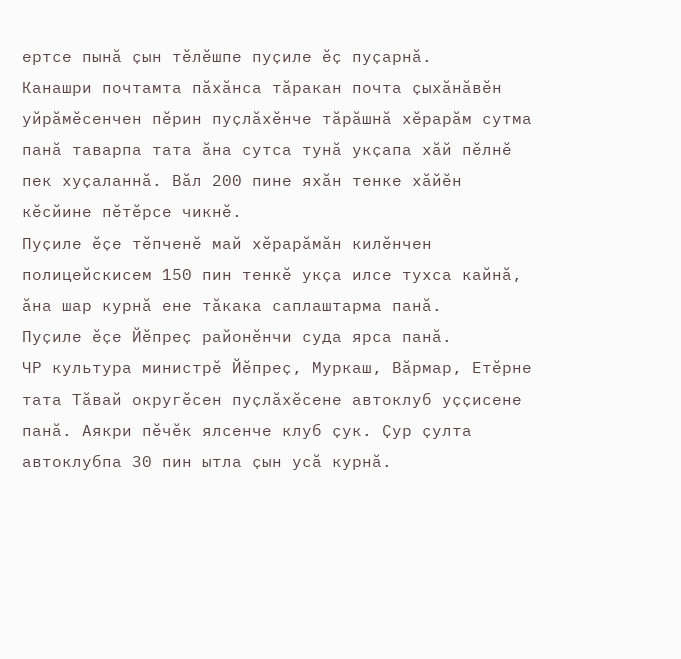ертсе пынӑ ҫын тӗлӗшпе пуҫиле ӗҫ пуҫарнӑ.
Канашри почтамта пӑхӑнса тӑракан почта ҫыхӑнӑвӗн уйрӑмӗсенчен пӗрин пуҫлӑхӗнче тӑрӑшнӑ хӗрарӑм сутма панӑ таварпа тата ӑна сутса тунӑ укҫапа хӑй пӗлнӗ пек хуҫаланнӑ. Вӑл 200 пине яхӑн тенке хӑйӗн кӗсйине пӗтӗрсе чикнӗ.
Пуҫиле ӗҫе тӗпченӗ май хӗрарӑмӑн килӗнчен полицейскисем 150 пин тенкӗ укҫа илсе тухса кайнӑ, ӑна шар курнӑ ене тӑкака саплаштарма панӑ.
Пуҫиле ӗҫе Йӗпреҫ районӗнчи суда ярса панӑ.
ЧР культура министрӗ Йӗпреҫ, Муркаш, Вӑрмар, Етӗрне тата Тӑвай округӗсен пуҫлӑхӗсене автоклуб уҫҫисене панӑ. Аякри пӗчӗк ялсенче клуб ҫук. Ҫур ҫулта автоклубпа 30 пин ытла ҫын усӑ курнӑ.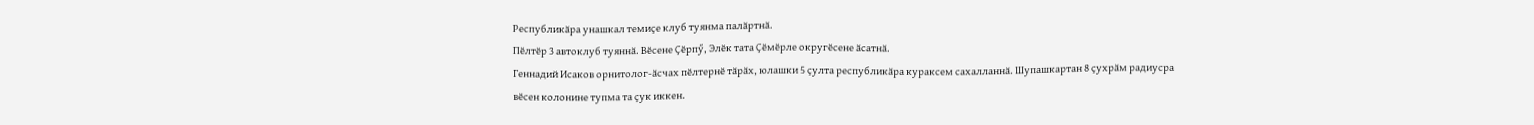Республикӑра унашкал темиҫе клуб туянма палӑртнӑ.
Пӗлтӗр 3 автоклуб туяннӑ. Вӗсене Ҫӗрпӳ, Элӗк тата Ҫӗмӗрле округӗсене ӑсатнӑ.
Геннадий Исаков орнитолог-ӑсчах пӗлтернӗ тӑрӑх, юлашки 5 ҫулта республикӑра кураксем сахалланнӑ. Шупашкартан 8 ҫухрӑм радиусра вӗсен колонине тупма та ҫук иккен.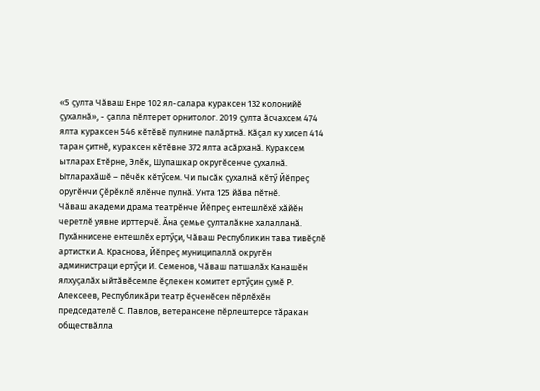«5 ҫулта Чӑваш Енре 102 ял-салара кураксен 132 колонийӗ ҫухалнӑ», - ҫапла пӗлтерет орнитолог. 2019 ҫулта ӑсчахсем 474 ялта кураксен 546 кӗтӗвӗ пулнине палӑртнӑ. Кӑҫал ку хисеп 414 таран ҫитнӗ, кураксен кӗтӗвне 372 ялта асӑрханӑ. Кураксем ытларах Етӗрне, Элӗк, Шупашкар округӗсенче ҫухалнӑ. Ытларахӑшӗ – пӗчӗк кӗтӳсем. Чи пысӑк ҫухалнӑ кӗтӳ Йӗпреҫ оругӗнчи Ҫӗрӗклӗ ялӗнче пулнӑ. Унта 125 йӑва пӗтнӗ.
Чӑваш академи драма театрӗнче Йӗпреҫ ентешлӗхӗ хӑйӗн черетлӗ уявне ирттерчӗ. Ӑна ҫемье ҫулталӑкне халалланӑ.
Пухӑннисене ентешлӗх ертӳҫи, Чӑваш Республикин тава тивӗҫлӗ артистки А. Краснова, Йӗпреҫ муниципаллӑ округӗн администраци ертӳҫи И. Семенов, Чӑваш патшалӑх Канашӗн ялхуҫалӑх ыйтӑвӗсемпе ӗҫлекен комитет ертӳҫин ҫумӗ Р. Алексеев, Республикӑри театр ӗҫченӗсен пӗрлӗхӗн председателӗ С. Павлов, ветерансене пӗрлештерсе тӑракан обществӑлла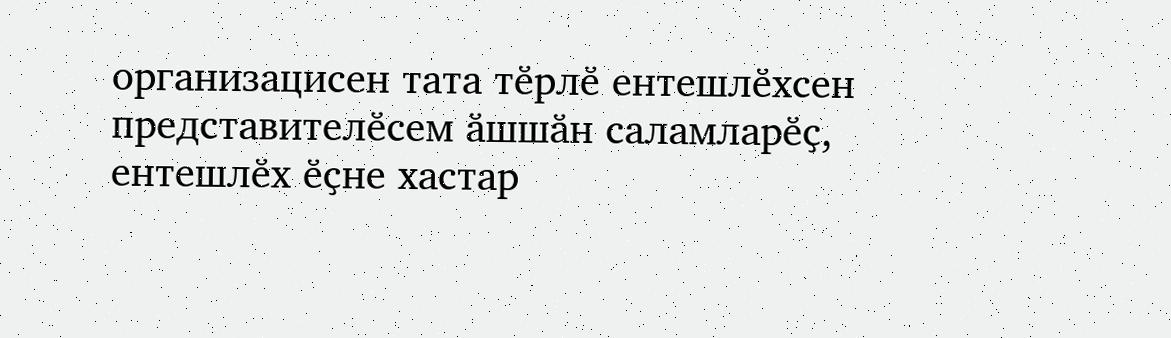организацисен тата тӗрлӗ ентешлӗхсен представителӗсем ӑшшӑн саламларӗҫ, ентешлӗх ӗҫне хастар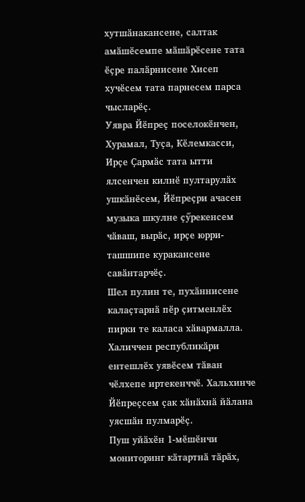хутшӑнакансене, салтак амӑшӗсемпе мӑшӑрӗсене тата ӗҫре палӑрнисене Хисеп хучӗсем тата парнесем парса чысларӗҫ.
Уявра Йӗпреҫ поселокӗнчен, Хурамал, Туҫа, Кӗлемкасси, Ирҫе Ҫармӑс тата ытти ялсенчен килнӗ пултарулӑх ушкӑнӗсем, Йӗпреҫри ачасен музыка шкулне ҫӳрекенсем чӑваш, вырӑс, ирҫе юрри-ташшипе куракансене савӑнтарчӗҫ.
Шел пулин те, пухӑннисене калаҫтарнӑ пӗр ҫитменлӗх пирки те каласа хӑвармалла. Халиччен республикӑри ентешлӗх уявӗсем тӑван чӗлхепе иртекенччӗ. Хальхинче Йӗпреҫсем ҫак хӑнӑхнӑ йӑлана уясшӑн пулмарӗҫ.
Пуш уйӑхӗн 1-мӗшӗнчи мониторинг кӑтартнӑ тӑрӑх,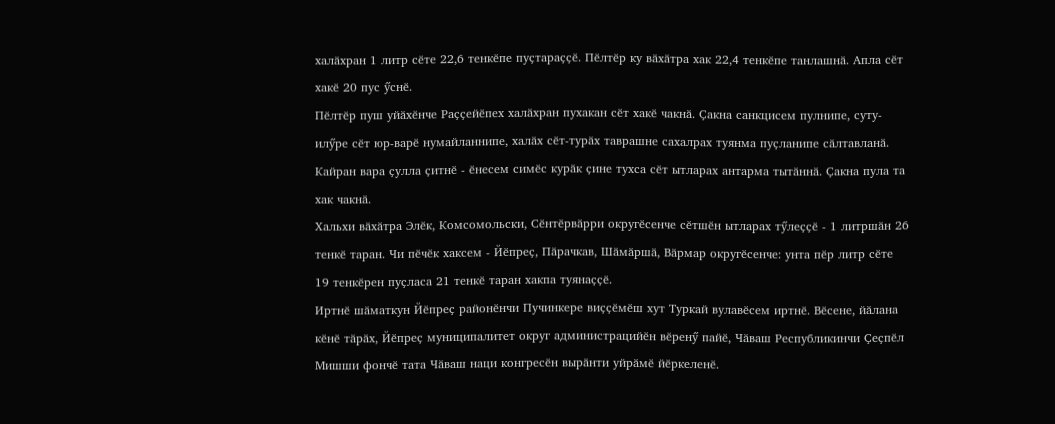халӑхран 1 литр сӗте 22,6 тенкӗпе пуҫтараҫҫӗ. Пӗлтӗр ку вӑхӑтра хак 22,4 тенкӗпе танлашнӑ. Апла сӗт хакӗ 20 пус ӳснӗ.
Пӗлтӗр пуш уйӑхӗнче Раҫҫейӗпех халӑхран пухакан сӗт хакӗ чакнӑ. Ҫакна санкцисем пулнипе, суту-илӳре сӗт юр-варӗ нумайланнипе, халӑх сӗт-турӑх таврашне сахалрах туянма пуҫланипе сӑлтавланӑ. Кайран вара ҫулла ҫитнӗ - ӗнесем симӗс курӑк ҫине тухса сӗт ытларах антарма тытӑннӑ. Ҫакна пула та хак чакнӑ.
Хальхи вӑхӑтра Элӗк, Комсомольски, Сӗнтӗрвӑрри округӗсенче сӗтшӗн ытларах тӳлеҫҫӗ - 1 литршӑн 26 тенкӗ таран. Чи пӗчӗк хаксем - Йӗпреҫ, Пӑрачкав, Шӑмӑршӑ, Вӑрмар округӗсенче: унта пӗр литр сӗте 19 тенкӗрен пуҫласа 21 тенкӗ таран хакпа туянаҫҫӗ.
Иртнӗ шӑматкун Йӗпреҫ районӗнчи Пучинкере виҫҫӗмӗш хут Туркай вулавӗсем иртнӗ. Вӗсене, йӑлана кӗнӗ тӑрӑх, Йӗпреҫ муниципалитет округ администрацийӗн вӗренӳ пайӗ, Чӑваш Республикинчи Ҫеҫпӗл Мишши фончӗ тата Чӑваш наци конгресӗн вырӑнти уйрӑмӗ йӗркеленӗ.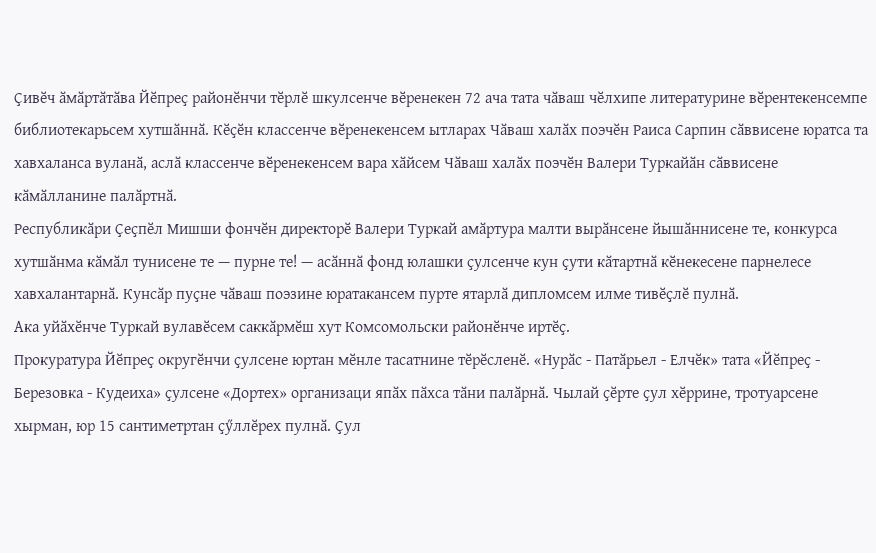Ҫивӗч ӑмӑртӑтӑва Йӗпреҫ районӗнчи тӗрлӗ шкулсенче вӗренекен 72 ача тата чӑваш чӗлхипе литературине вӗрентекенсемпе библиотекарьсем хутшӑннӑ. Кӗҫӗн классенче вӗренекенсем ытларах Чӑваш халӑх поэчӗн Раиса Сарпин сӑввисене юратса та хавхаланса вуланӑ, аслӑ классенче вӗренекенсем вара хӑйсем Чӑваш халӑх поэчӗн Валери Туркайӑн сӑввисене кӑмӑлланине палӑртнӑ.
Республикӑри Ҫеҫпӗл Мишши фончӗн директорӗ Валери Туркай амӑртура малти вырӑнсене йышӑннисене те, конкурса хутшӑнма кӑмӑл тунисене те — пурне те! — асӑннӑ фонд юлашки ҫулсенче кун ҫути кӑтартнӑ кӗнекесене парнелесе хавхалантарнӑ. Кунсӑр пуҫне чӑваш поэзине юратакансем пурте ятарлӑ дипломсем илме тивӗҫлӗ пулнӑ.
Ака уйӑхӗнче Туркай вулавӗсем саккӑрмӗш хут Комсомольски районӗнче иртӗҫ.
Прокуратура Йӗпреҫ округӗнчи ҫулсене юртан мӗнле тасатнине тӗрӗсленӗ. «Нурӑс - Патӑрьел - Елчӗк» тата «Йӗпреҫ - Березовка - Кудеиха» ҫулсене «Дортех» организаци япӑх пӑхса тӑни палӑрнӑ. Чылай ҫӗрте ҫул хӗррине, тротуарсене хырман, юр 15 сантиметртан ҫӳллӗрех пулнӑ. Ҫул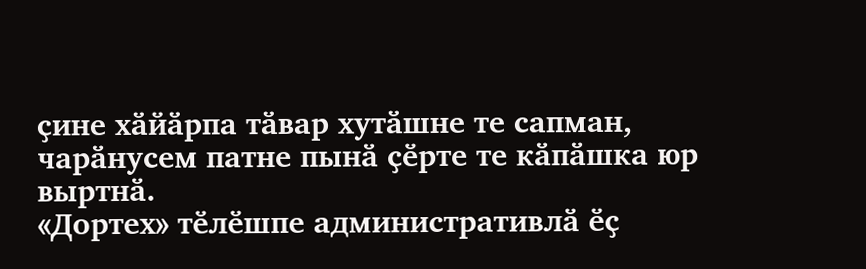ҫине хӑйӑрпа тӑвар хутӑшне те сапман, чарӑнусем патне пынӑ ҫӗрте те кӑпӑшка юр выртнӑ.
«Дортех» тӗлӗшпе административлӑ ӗҫ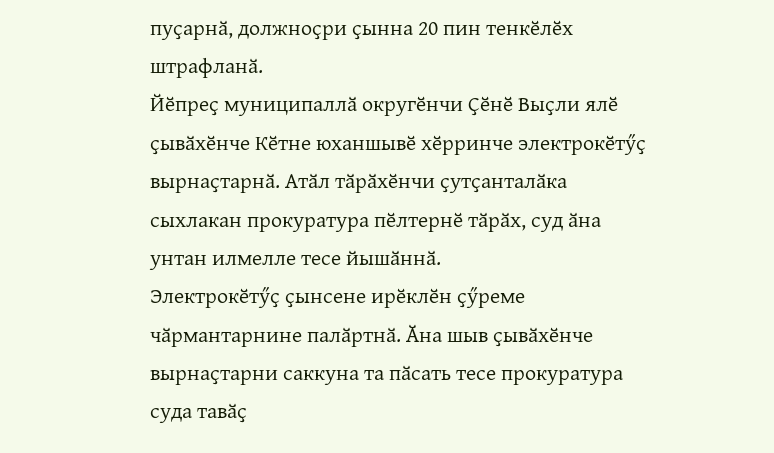пуҫарнӑ, должноҫри ҫынна 20 пин тенкӗлӗх штрафланӑ.
Йӗпреҫ муниципаллӑ округӗнчи Ҫӗнӗ Выҫли ялӗ ҫывӑхӗнче Кӗтне юханшывӗ хӗрринче электрокӗтӳҫ вырнаҫтарнӑ. Атӑл тӑрӑхӗнчи ҫутҫанталӑка сыхлакан прокуратура пӗлтернӗ тӑрӑх, суд ӑна унтан илмелле тесе йышӑннӑ.
Электрокӗтӳҫ ҫынсене ирӗклӗн ҫӳреме чӑрмантарнине палӑртнӑ. Ӑна шыв ҫывӑхӗнче вырнаҫтарни саккуна та пӑсать тесе прокуратура суда тавӑҫ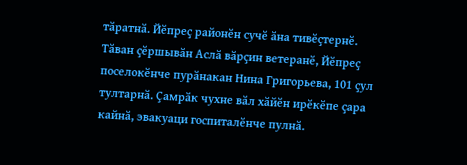тӑратнӑ. Йӗпреҫ районӗн сучӗ ӑна тивӗҫтернӗ.
Тӑван ҫӗршывӑн Аслӑ вӑрҫин ветеранӗ, Йӗпреҫ поселокӗнче пурӑнакан Нина Григорьева, 101 ҫул тултарнӑ. Ҫамрӑк чухне вӑл хӑйӗн ирӗкӗпе ҫара кайнӑ, эвакуаци госпиталӗнче пулнӑ.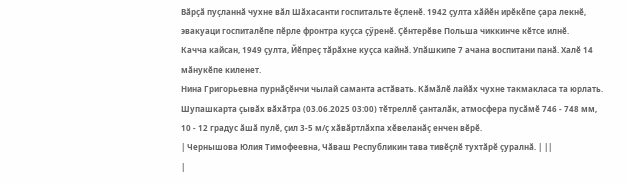Вӑрҫӑ пуҫланнӑ чухне вӑл Шӑхасанти госпитальте ӗҫленӗ. 1942 ҫулта хӑйӗн ирӗкӗпе ҫара лекнӗ, эвакуаци госпиталӗпе пӗрле фронтра куҫса ҫӳренӗ. Ҫӗнтерӗве Польша чиккинче кӗтсе илнӗ.
Качча кайсан, 1949 ҫулта, Йӗпреҫ тӑрӑхне куҫса кайнӑ. Упӑшкипе 7 ачана воспитани панӑ. Халӗ 14 мӑнукӗпе киленет.
Нина Григорьевна пурнӑҫӗнчи чылай саманта астӑвать. Кӑмӑлӗ лайӑх чухне такмакласа та юрлать.
Шупашкарта ҫывӑх вӑхӑтра (03.06.2025 03:00) тӗтреллӗ ҫанталӑк, атмосфера пусӑмӗ 746 - 748 мм, 10 - 12 градус ӑшӑ пулӗ, ҫил 3-5 м/ҫ хӑвӑртлӑхпа хӗвеланӑҫ енчен вӗрӗ.
| Чернышова Юлия Тимофеевна, Чӑваш Республикин тава тивӗҫлӗ тухтӑрӗ ҫуралнӑ. | ||
|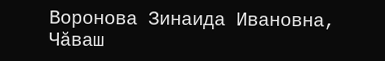Воронова Зинаида Ивановна, Чӑваш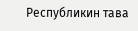Республикин тава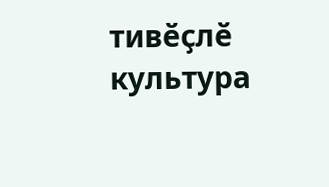тивӗҫлӗ культура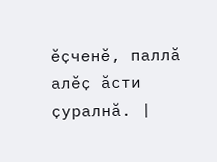ӗҫченӗ, паллӑ алӗҫ ӑсти ҫуралнӑ. |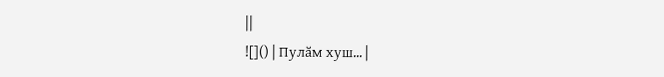||
![]() | Пулӑм хуш... |